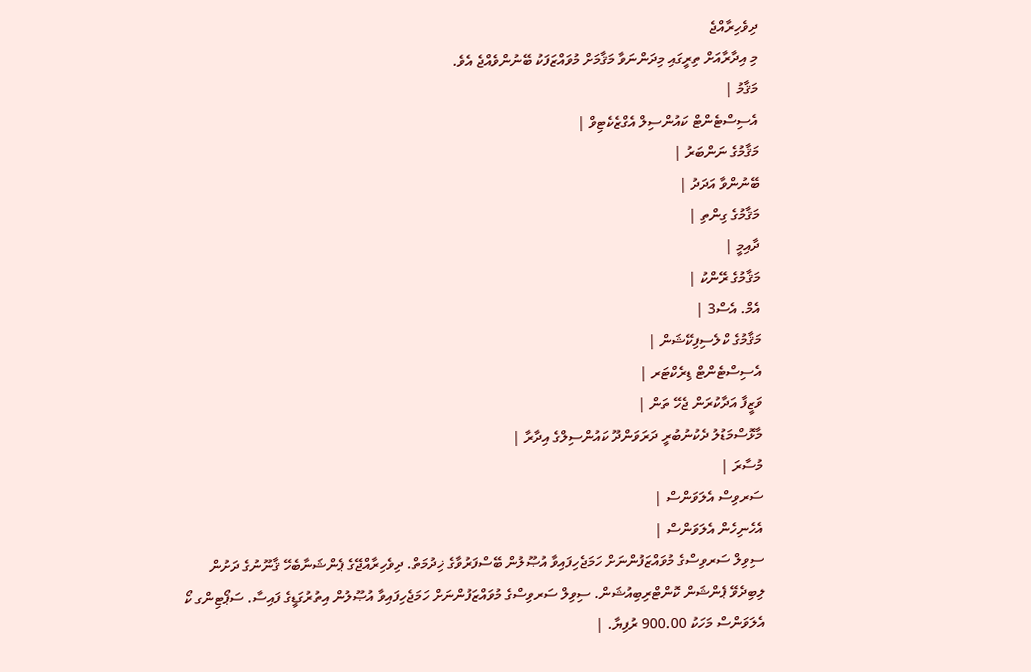ދިވެހިރާއްޖެ
މި އިދާރާއަށް ތިރީގައި މިދަންނަވާ މަޤާމަށް މުވައްޒަފަކު ބޭނުންވެއްޖެ އެވެ.
މަޤާމު |
އެސިސްޓެންޓް ކައުންސިލް އެގްޒެކެޓިވް |
މަޤާމުގެ ނަންބަރު |
ބޭނުންވާ އަދަދު |
މަޤާމުގެ ގިންތި |
ދާއިމީ |
މަޤާމުގެ ރޭންކު |
އެމް. އެސް3 |
މަޤާމުގެ ކްލެސިފިކޭޝަން |
އެސިސްޓެންޓް ޑިރެކްޓަރ |
ވަޒީފާ އަދާކުރަން ޖެހޭ ތަން |
މާޅޮސްމަޑުލު ދެކުނުބުރީ ދަރަވަންދޫ ކައުންސިލްގެ އިދާރާ |
މުސާރަ |
ސަރވިސް އެލަވަންސް |
އެހެނިހެން އެލަވަންސް |
ސިވިލް ސަރވިސްގެ މުވައްޒަފުންނަށް ހަމަޖެހިފައިވާ އުޞޫލުން ބޭސްފަރުވާގެ ޚިދުމަތް. ދިވެހިރާއްޖޭގެ ޕެންޝަނާބެހޭ ޤާނޫނުގެ ދަށުން ލިބިދެވޭ ޕެންޝަން ކޮންޓްރިބިއުޝަން. ސިވިލް ސަރވިސްގެ މުވައްޒަފުންނަށް ހަމަޖެހިފައިވާ އުޞޫލުން އިތުރުގަޑީގެ ފައިސާ. ސަޕޯޓިންގ ކޯ އެލަވަންސް މަހަކު 900.00 ރުފިޔާ. |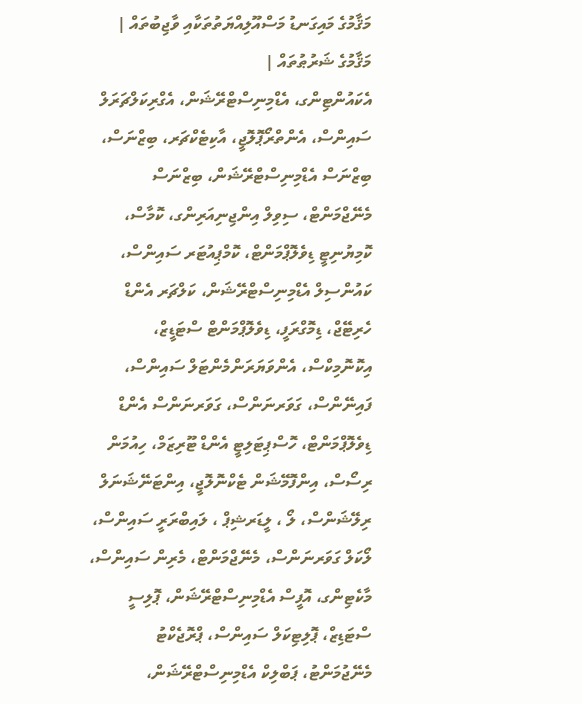މަޤާމުގެ މައިގަނޑު މަސްއޫލިއްޔަތުތަކާއި ވާޖިބުތައް |
މަޤާމުގެ ޝަރުޠުތައް |
އެކައުންޓިންގ، އެޑްމިނިސްޓްރޭޝަން، އެގްރިކަލްޗަރަލް ސައިންސް، އެންތްރޯޕޮލޮޖީ، އާކިޓެކްޗަރ، ބިޒްނަސް، ބިޒްނަސް އެޑްމިނިސްޓްރޭޝަން، ބިޒްނަސް މެނޭޖްމަންޓް، ސިވިލް އިންޖިނިއަރިންގ، ކޮމާސް، ކޮމިޔުނިޓީ ޑިވެލޮޕްމަންޓް، ކޮމްޕިއުޓަރ ސައިންސް، ކައުންސިލް އެޑްމިނިސްޓްރޭޝަން، ކަލްޗަރ އެންޑް ހެރިޓޭޖް، ޑިމޮގްރަފީ، ޑިވެލޮޕްމަންޓް ސްޓަޑީޒް، އިކޮނޮމިކްސް، އެންވަޔަރަންމެންޓަލް ސައިންސް، ފައިނޭންސް، ގަވަރނަންސް، ގަވަރނަންސް އެންޑް ޑިވެލޮޕްމަންޓް، ހޮސްޕިޓަލިޓީ އެންޑް ޓޫރިޒަމް، ހިއުމަން ރިސޯސް، އިންފޮމޭޝަން ޓެކްނޮލޮޖީ، އިންޓަނޭޝަނަލް ރިލޭޝަންސް، ލޯ ، ލީޑަރޝިޕް ، ލައިބްރަރީ ސައިންސް، ލޯކަލް ގަވަރނަންސް، މެނޭޖްމަންޓް، މެރިން ސައިންސް، މާކެޓިންގ، އޮފީސް އެޑްމިނިސްޓްރޭޝަން، ޕޮލިސީ ސްޓަޑިޒް، ޕޮލިޓިކަލް ސައިންސް، ޕްރޮޖެކްޓު މެނޭޖުމަންޓު، ޕަބްލިކް އެޑްމިނިސްޓްރޭޝަން،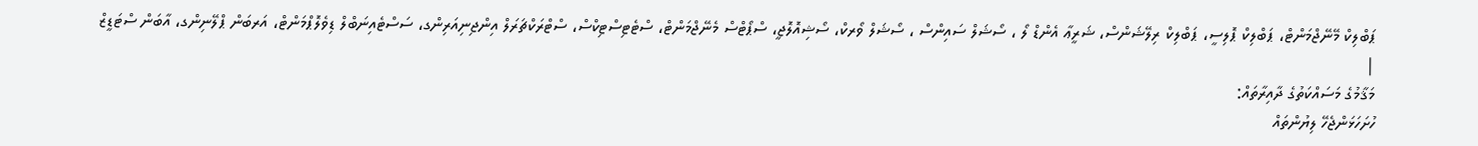ޕަބްލިކް މޭނޭޖްމަންޓް، ޕަބްލިކް ޕޮލިސީ، ޕަބްލިކް ރިލޭޝަންސް، ޝަރީޢާ އެންޑް ލޯ ، ސޯޝަލް ސައިންސް ، ސޯޝަލް ވޯރކް، ސޯޝިއޮލޮޖީ، ސްޕޯޓްސް މެނޭޖްމަންޓް، ސްޓެޓިސްޓިކްސް، ސްޓްރަކްޗަރަލް އިންޖިނިއަރިންގ، ސަސްޓެއިނަބްލް ޑިވެލޮޕްމަންޓް، އަރބަން ޕްލޭނިންގ، އާބަން ސްޓަޑީޒް |
މަޤާމުގެ މަސައްކަތުގެ ދާއިރާތައް:
ހުށަހަޅަންޖެހޭ ލިޔުންތައް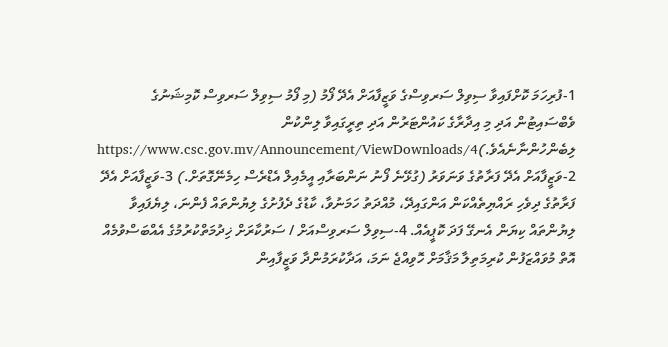1-ފުރިހަމަ ކޮށްފައިވާ ސިވިލް ސަރވިސްގެ ވަޒީފާއަށް އެދޭ ފޯމު (މި ފޯމު ސިވިލް ސަރވިސް ކޮމިޝަނުގެ ވެބްސައިޓުން އަދި މި އިދާރާގެ ކައުންޓަރުން އަދި ތިރީގައިވާ ލިންކުން ލިބެންހުންނާނެއެވެ.)https://www.csc.gov.mv/Announcement/ViewDownloads/4 2-ވަޒީފާއަށް އެދޭ ފަރާތުގެ ވަނަވަރު (ގުޅޭނެ ފޯނު ނަންބަރާއި އީމެއިލް އެޑްރެސް ހިމެނޭގޮތަށް.) 3-ވަޒީފާއަށް އެދޭ ފަރާތުގެ ދިވެހި ރައްޔިތެއްކަން އަންގައިދޭ، މުއްދަތު ހަމަނުވާ، ކާޑުގެ ދެފުށުގެ ލިޔުންތައް ފެންނަ، ލިޔެފައިވާ ލިޔުންތައް ކިޔަން އެނގޭ ފަދަ ކޮޕީއެއް. 4-ސިވިލް ސަރވިސްއަށް / ސަރުކާރަށް ޚިދުމަތްކުރުމުގެ އެއްބަސްވުމެއް އޮތް މުވައްޒަފުން ކުރިމަތިލާ މަޤާމަށް ހޮވިއްޖެ ނަމަ، އަދާކުރަމުންދާ ވަޒީފާއިން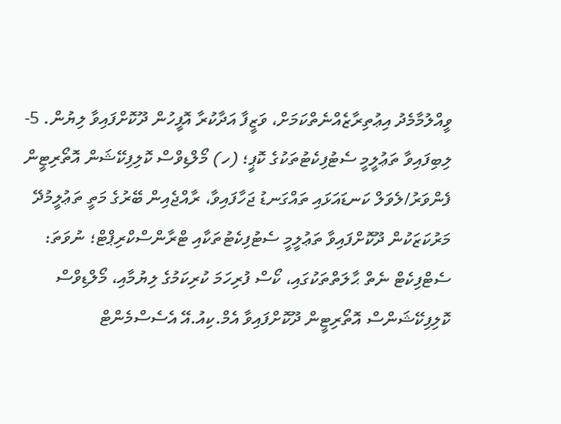ވީއްލުމާމެދު އިޢުތިރާޒެއްނެތްކަމަށް، ވަޒީފާ އަދާކުރާ އޮފީހުން ދޫކޮށްފައިވާ ލިޔުން. 5-ލިބިފައިވާ ތަޢުލީމީ ސެޓުފިކެޓުތަކުގެ ކޮޕީ؛ (ހ) މޯލްޑިވްސް ކޮލިފިކޭޝަން އޮތޯރިޓީން ފެންވަރު/ލެވަލް ކަނޑައަޅައި ތައްގަނޑު ޖަހާފައިވާ، ރާއްޖެއިން ބޭރުގެ މަތީ ތަޢުލީމުދޭ މަރުކަޒަކުން ދޫކޮށްފައިވާ ތަޢުލީމީ ސެޓުފިކެޓުތަކާއި ޓްރާންސްކްރިޕްޓް؛ ނުވަތަ: ސެޓްފިކެޓް ނެތް ޙާލަތްތަކުގައި، ކޯސް ފުރިހަމަ ކުރިކަމުގެ ލިޔުމާއި، މޯލްޑިވްސް ކޮލިފިކޭޝަންސް އޮތޯރިޓީން ދޫކޮށްފައިވާ އެމް.ކިއު.އޭ އެސެސްމެންޓް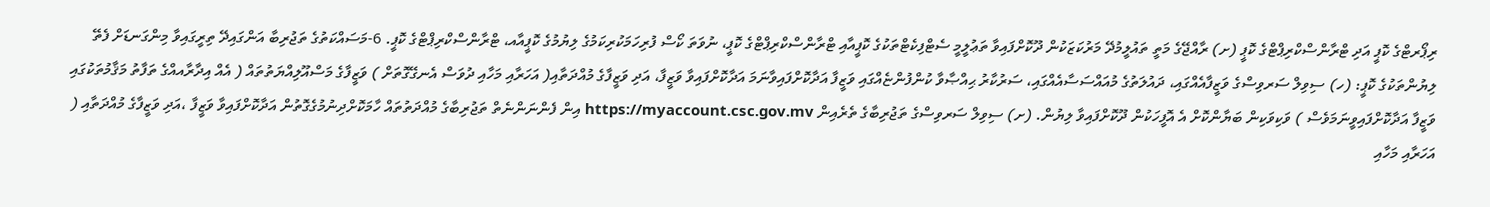ރިޕޯރޓްގެ ކޮޕީ އަދި ޓްރާންސްކްރިޕްޓްގެ ކޮޕީ (ށ) ރާއްޖޭގެ މަތީ ތައުލީމުދޭ މަރުކަޒަކުން ދޫކޮށްފައިވާ ތަޢުލީމީ ސެޓްފިކެޓްތަކުގެ ކޮޕީއާއި ޓްރާންސްކްރިޕްޓްގެ ކޮޕީ، ނުވަތަ ކޯސް ފުރިހަމަކުރިކަމުގެ ލިޔުމުގެ ކޮޕީއާއ، ޓްރާންސްކްރިޕްޓްގެ ކޮޕީ. 6-މަސައްކަތުގެ ތަޖުރިބާ އަންގައިދޭ ތިރީގައިވާ މިންގަނޑަށް ފެތޭ ލިޔުންތަކުގެ ކޮޕީ: (ހ) ސިވިލް ސަރވިސްގެ ވަޒީފާއެއްގައި، ދައުލަތުގެ މުއައްސަސާއެއްގައި، ސަރުކާރު ޙިއްޞާވާ ކުންފުންޏެއްގައި ވަޒީފާ އަދާކޮށްފައިވާނަމަ އަދާކޮށްފައިވާ ވަޒީފާ، އަދި ވަޒީފާގެ މުއްދަތާއި( އަހަރާއި މަހާއި ދުވަސް އެނގޭގޮތަށް ) ވަޒީފާގެ މަސްއޫލިއްޔަތުތައް ( އެއް އިދާރާއއްގެ ތަފާތު މަޤާމުތަކުގައި ވަޒީފާ އަދާކޮށްފައިވީނަމަވެސް ) ވަކިވަކިން ބަޔާންކޮށް އެ އޮފީހަކުން ދޫކޮށްފައިވާ ލިޔުން. (ށ) ސިވިލް ސަރވިސްގެ ތަޖުރިބާގެ ތެރެއިން https://myaccount.csc.gov.mv އިން ފެންނަންނެތް ތަޖުރިބާގެ މުއްދަތުތައް ހާމަކޮށްދިނުމުގެގޮތުން އަދާކޮށްފައިވާ ވަޒީފާ ،އަދި ވަޒީފާގެ މުއްދަތާއި ( އަހަރާއި މަހާއި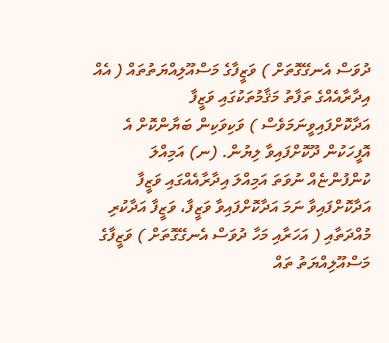ދުވަސް އެނގޭގޮތަށް ) ވަޒީފާގެ މަސްއޫލިއްޔަތުތައް ( އެއް އިދާރާއެއްގެ ތަފާތު މަޤާމުތަކުގައި ވަޒީފާ އަދާކޮށްފައިވީނަމަވެސް ) ވަކިވަކިން ބަޔާންކޮށް އެ އޮފީހަކުން ދޫކޮށްފައިވާ ލިޔުން. (ނ) އަމިއްލަ ކުންފުންޏެއް ނުވަތަ އަމިއްލަ އިދާރާއެއްގައި ވަޒީފާ އަދާކޮށްފައިވާ ނަމަ އަދާކޮށްފައިވާ ވަޒީފާ، ވަޒީފާ އަދާކުރި މުއްދަތާއި ( އަހަރާއި މަހާ ދުވަސް އެނގޭގޮތަށް ) ވަޒީފާގެ މަސްއޫލިއްޔަތު ތައް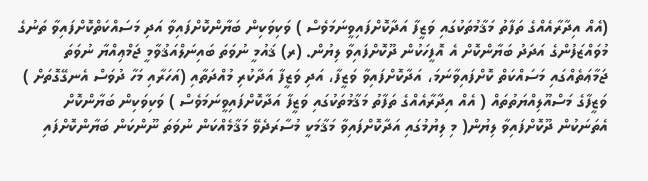(އެއް އިދާރާއެއްގެ ތަފާތު މަޤާމުތަކުގައި ވަޒީފާ އަދާކޮށްފައިވީނަމަވެސް ) ވަކިވަކިން ބަޔާންކޮށްފައިވާ އަދި މަސައްކަތްކޮށްފައިވާ ތަނުގެ މުވައްޒަފުންގެ އަދަދު ބަޔާންކޮށް އެ އޮފީހަކުން ދޫކޮށްފައިވާ ލިޔުން. (ރ) ޤައުމީ ނުވަތަ ބައިނަލްއަޤުވާމީ ޖަމްޢިއްޔާ ނުވަތަ ޖަމާޢަތެއްގައި މަސައްކަތް ކޮށްފައިވާނަމަ، އަދާކޮށްފައިވާ ވަޒީފާ، އަދި ވަޒީފާ އަދާކުރި މުއްދަތާއި (އަހަރާއި މަހާ ދުވަސް އެނގޭގޮތަށް ) ވަޒީފާގެ މަސްއޫލިއްޔަތުތައް ( އެއް އިދާރާއެއްގެ ތަފާތު މަޤާމުތަކުގައި ވަޒީފާ އަދާކޮށްފައިވީނަމަވެސް ) ވަކިވަކިން ބަޔާންކޮށް އެތަނަކުން ދޫކޮށްފައިވާ ލިޔުން( މި ލިޔުމުގައި އަދާކޮށްފައިވާ މަޤާމަކީ މުސާރަދެވޭ މަޤާމެއްކަން ނުވަތަ ނޫންކަން ބަޔާންކޮށްފައި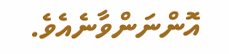އޮންނަންވާނެއެވެ.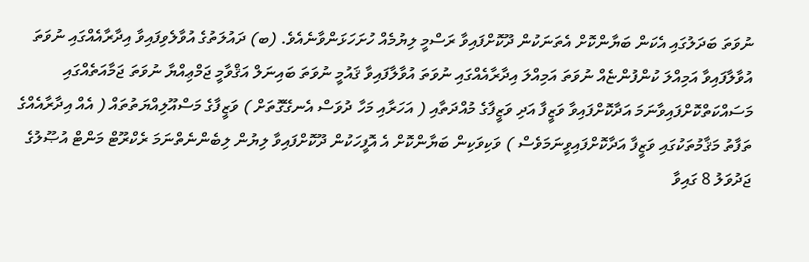ނުވަތަ ބަދަލުގައި އެކަން ބަޔާންކޮށް އެތަނަކުން ދޫކޮށްފައިވާ ރަސްމީ ލިޔުމެއް ހުށަހަޅަންވާނެއެވެ. (ބ) ދައުލަތުގެ އުވާލެވިފައިވާ އިދާރާއެއްގައި ނުވަތަ އުވާލާފައިވާ އަމިއްލަ ކުންފުންޏެއް ނުވަތަ އަމިއްލަ އިދާރާއެއްގައި ނުވަތަ އުވާލާފައިވާ ޤައުމީ ނުވަތަ ބައިނަލް އަޤްވާމީ ޖަމްޢިއްޔާ ނުވަތަ ޖަމާއަތެއްގައި މަސައްކަތްކޮށްފައިވާނަމަ އަދާކޮށްފައިވާ ވަޒީފާ އަދި ވަޒީފާގެ މުއްދަތާއި ( އަހަރާއި މަހާ ދުވަސް އެނގޭގޮތަށް ) ވަޒީފާގެ މަސްއޫލިއްޔަތުތައް ( އެއް އިދާރާއެއްގެ ތަފާތު މަޤާމުތަކުގައި ވަޒީފާ އަދާކޮށްފައިވީނަމަވެސް ) ވަކިވަކިން ބަޔާންކޮށް އެ އޮފީހަކުން ދޫކޮށްފައިވާ ލިޔުން ލިބެންނެތްނަމަ ރެކްރޫޓް މަންޓް އުޞޫލުގެ ޖަދުވަލު 8 ގައިވާ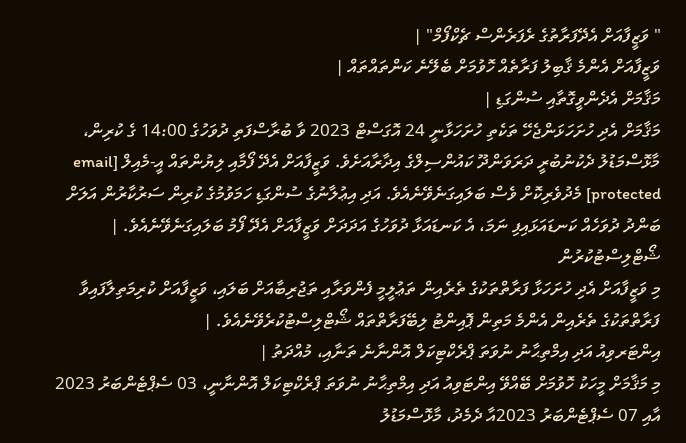" ވަޒީފާއަށް އެދޭފަރާތުގެ ރެފަރެންސް ޗެކްފޯމް" |
ވަޒީފާއަށް އެންމެ ޤާބިލު ފަރާތެއް ހޮވުމަށް ބެލޭނެ ކަންތައްތައް |
މަޤާމަށް އެދެންވީގޮތާއި ސުންގަޑި |
މަޤާމަށް އެދި ހުށަހަޅަންޖެހޭ ތަކެތި ހުށަހަޅާނީ 24 އޮގަސްޓް 2023 ވާ ބުރާސްފަތި ދުވަހުގެ 14:00 ގެ ކުރިން، މާޅޮސްމަޑުލު ދެކުނުބުރީ ދަރަވަންދޫ ކައުންސިލްގެ އިދާރާއަށެވެ. ވަޒީފާއަށް އެދޭ ފޯމާއި ލިޔުންތައް އީ-މެއިލް [email protected] މެދުވެރިކޮށް ވެސް ބަލައިގަނެވޭނެއެވެ. އަދި އިޢުލާނުގެ ސުންގަޑި ހަމަވުމުގެ ކުރިން ސަރުކާރުން އަލަށް ބަންދު ދުވަހެއް ކަނޑައަޅައިފި ނަމަ، އެ ކަނޑައަޅާ ދުވަހުގެ އަދަދަށް ވަޒީފާއަށް އެދޭ ފޯމު ބަލައިގަނެވޭނެއެވެ. |
ޝޯޓްލިސްޓުކުރުން
މި ވަޒީފާއަށް އެދި ހުށަހަޅާ ފަރާތްތަކުގެ ތެރެއިން ތަޢުލީމީ ފެންވަރާއި ތަޖުރިބާއަށް ބަލައި، ވަޒީފާއަށް ކުރިމަތިލާފައިވާ ފަރާތްތަކުގެ ތެރެއިން އެންމެ މަތިން ޕޮއިންޓު ލިބޭފަރާތްތައް ޝޯޓްލިސްޓުކުރެވޭނެއެވެ. |
އިންޓަރވިއު އަދި އިމްތިޙާނު ނުވަތަ ޕްރެކްޓިކަލް އޮންނާނެ ތަނާއި، މުއްދަތު |
މި މަޤާމަށް މީހަކު ހޮވުމަށް ބޭއްވޭ އިންޓަވިއު އަދި އިމްތިޙާނު ނުވަތަ ޕްރެކްޓިކަލް އޮންނާނީ، 03 ސެޕްޓެންބަރު 2023 އާއި 07 ސެޕްޓެންބަރު 2023އާ ދެމެދު، މާޅޮސްމަޑުލު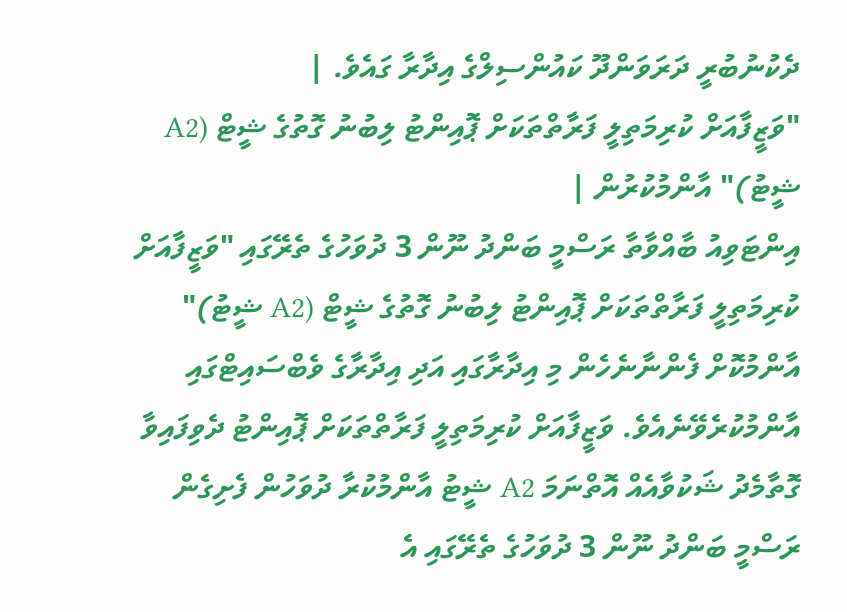ދެކުނުބުރީ ދަރަވަންދޫ ކައުންސިލްގެ އިދާރާ ގައެވެ. |
"ވަޒީފާއަށް ކުރިމަތިލީ ފަރާތްތަކަށް ޕޮއިންޓު ލިބުނު ގޮތުގެ ޝީޓް (A2 ޝީޓު)" އާންމުކުރުން |
އިންޓަވިއު ބާއްވާތާ ރަސްމީ ބަންދު ނޫން 3 ދުވަހުގެ ތެރޭގައި "ވަޒީފާއަށް ކުރިމަތިލީ ފަރާތްތަކަށް ޕޮއިންޓު ލިބުނު ގޮތުގެ ޝީޓް (A2 ޝީޓު)" އާންމުކޮށް ފެންނާނެހެން މި އިދާރާގައި އަދި އިދާރާގެ ވެބްސައިޓްގައި އާންމުކުރެވޭނެއެވެ. ވަޒީފާއަށް ކުރިމަތިލީ ފަރާތްތަކަށް ޕޮއިންޓު ދެވިފައިވާ ގޮތާމެދު ޝަކުވާއެއް އޮތްނަމަ A2 ޝީޓު އާންމުކުރާ ދުވަހުން ފެށިގެން ރަސްމީ ބަންދު ނޫން 3 ދުވަހުގެ ތެރޭގައި އެ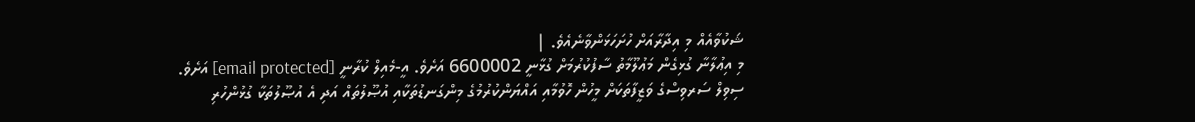ޝަކުވާއެއް މި އިދާރާއަށް ހުށަހަޅަންވާނެއެވެ. |
މި އިޢުލާނާ ގުޅިގެން މަޢުލޫމާތު ސާފުކުރުމަށް ގުޅާނީ 6600002 އަށެވެ. އީ-މެއިލް ކުރާނީ [email protected] އަށެވެ. ސިވިލް ސަރވިސްގެ ވަޒީފާތަކަށް މީހުން ހޮވުމާއި އައްޔަންކުރުމުގެ މިންގަނޑުތަކާއި އުޞޫލުތައް އަދި އެ އުޞޫލުތަކާ ގުޅުންހުރި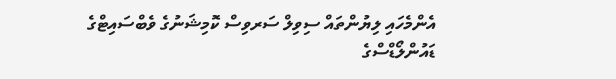އެންމެހައި ލިޔުންތައް ސިވިލް ސަރވިސް ކޮމިޝަނުގެ ވެބްސައިޓްގެ ޑައުންލޯޑްސްގެ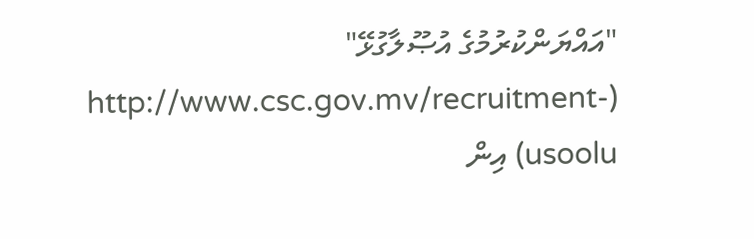"އައްޔަންކުރުމުގެ އުޞޫލާގުޅޭ" (http://www.csc.gov.mv/recruitment-usoolu) އިން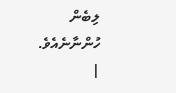ލިބެން ހުންނާނެއެވެ. |